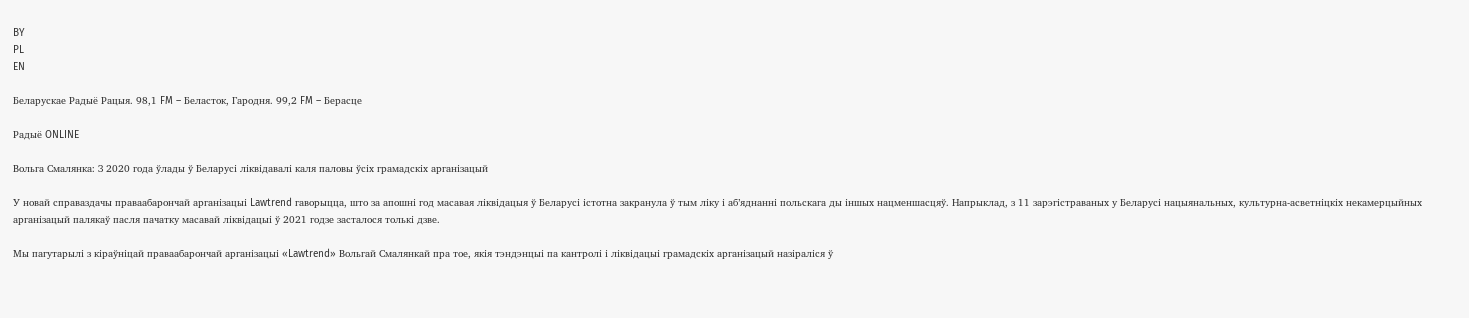BY
PL
EN

Беларускае Радыё Рацыя. 98,1 FM – Беласток, Гародня. 99,2 FM – Берасце

Радыё ONLINE

Вольга Смалянка: З 2020 года ўлады ў Беларусі ліквідавалі каля паловы ўсіх грамадскіх арганізацый

У новай справаздачы праваабарончай арганізацыі Lawtrend гаворыцца, што за апошні год масавая ліквідацыя ў Беларусі істотна закранула ў тым ліку і аб’яднанні польскага ды іншых нацменшасцяў. Напрыклад, з 11 зарэгістраваных у Беларусі нацыянальных, культурна-асветніцкіх некамерцыйных арганізацый палякаў пасля пачатку масавай ліквідацыі ў 2021 годзе засталося толькі дзве.

Мы пагутарылі з кіраўніцай праваабарончай арганізацыі «Lawtrend» Вольгай Смалянкай пра тое, якія тэндэнцыі па кантролі і ліквідацыі грамадскіх арганізацый назіраліся ў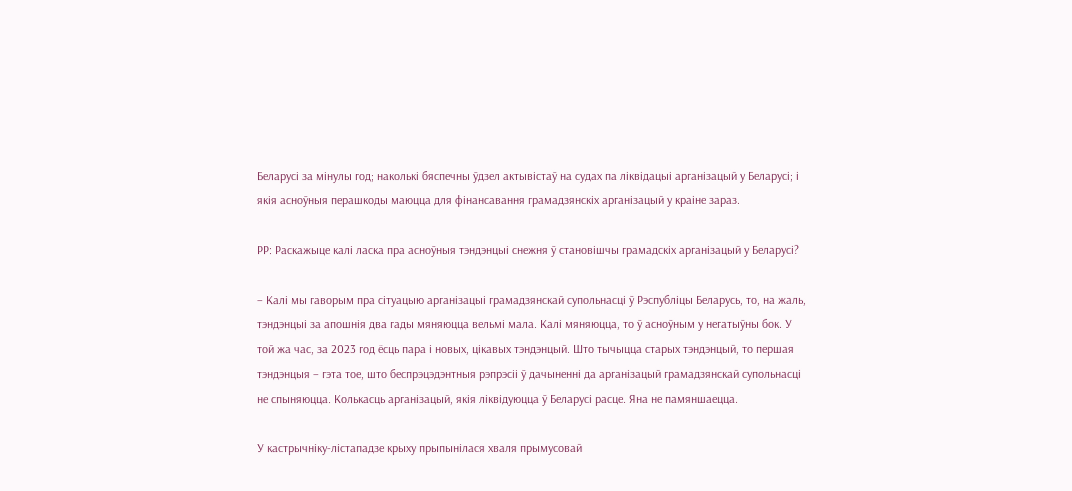Беларусі за мінулы год; наколькі бяспечны ўдзел актывістаў на судах па ліквідацыі арганізацый у Беларусі; і якія асноўныя перашкоды маюцца для фінансавання грамадзянскіх арганізацый у краіне зараз.

РР: Раскажыце калі ласка пра асноўныя тэндэнцыі снежня ў становішчы грамадскіх арганізацый у Беларусі?

– Калі мы гаворым пра сітуацыю арганізацыі грамадзянскай супольнасці ў Рэспубліцы Беларусь, то, на жаль, тэндэнцыі за апошнія два гады мяняюцца вельмі мала. Калі мяняюцца, то ў асноўным у негатыўны бок. У той жа час, за 2023 год ёсць пара і новых, цікавых тэндэнцый. Што тычыцца старых тэндэнцый, то першая тэндэнцыя – гэта тое, што беспрэцэдэнтныя рэпрэсіі ў дачыненні да арганізацый грамадзянскай супольнасці не спыняюцца. Колькасць арганізацый, якія ліквідуюцца ў Беларусі расце. Яна не памяншаецца.

У кастрычніку-лістападзе крыху прыпынілася хваля прымусовай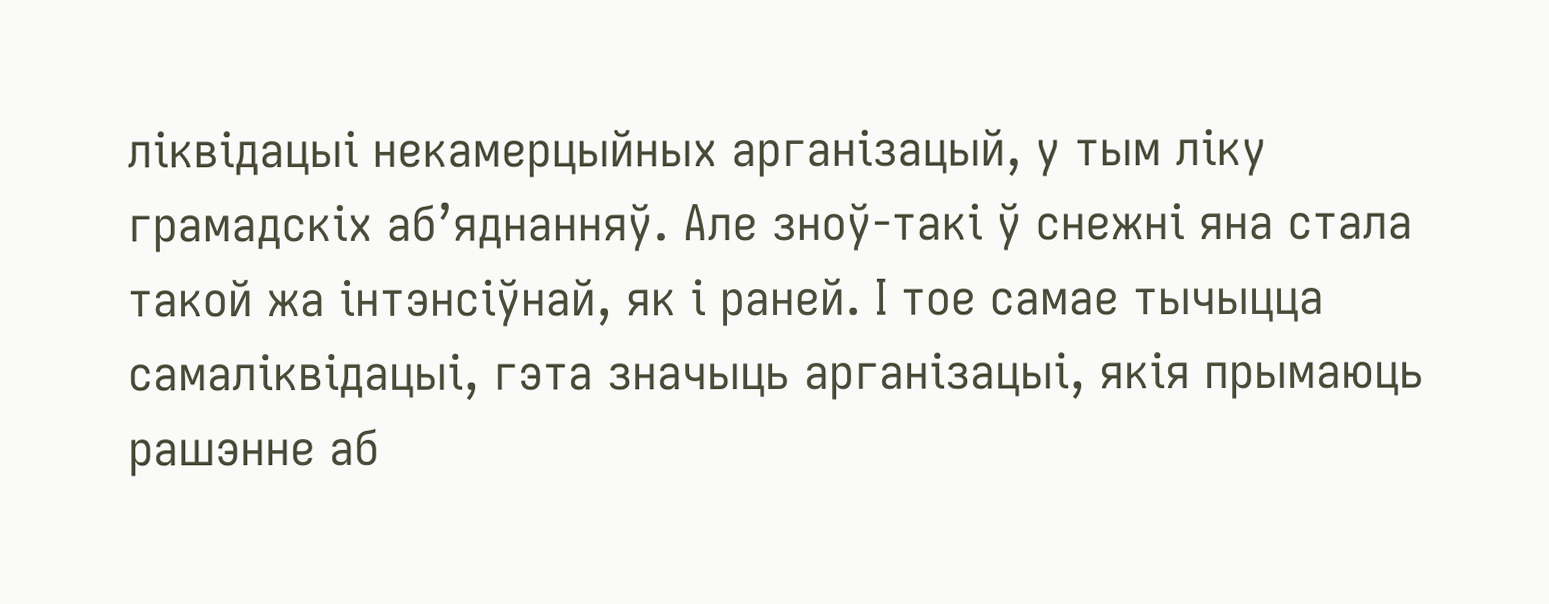ліквідацыі некамерцыйных арганізацый, у тым ліку грамадскіх аб’яднанняў. Але зноў-такі ў снежні яна стала такой жа інтэнсіўнай, як і раней. І тое самае тычыцца самаліквідацыі, гэта значыць арганізацыі, якія прымаюць рашэнне аб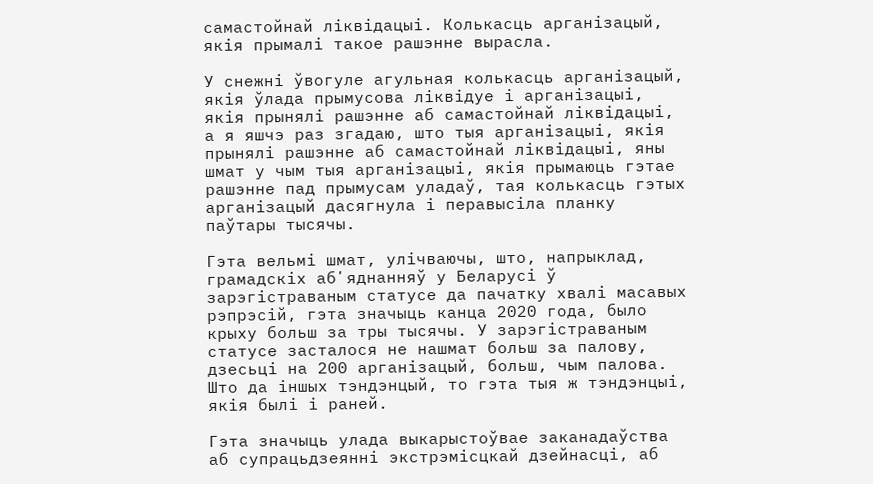самастойнай ліквідацыі. Колькасць арганізацый, якія прымалі такое рашэнне вырасла.

У снежні ўвогуле агульная колькасць арганізацый, якія ўлада прымусова ліквідуе і арганізацыі, якія прынялі рашэнне аб самастойнай ліквідацыі, а я яшчэ раз згадаю, што тыя арганізацыі, якія прынялі рашэнне аб самастойнай ліквідацыі, яны шмат у чым тыя арганізацыі, якія прымаюць гэтае рашэнне пад прымусам уладаў, тая колькасць гэтых арганізацый дасягнула і перавысіла планку паўтары тысячы.

Гэта вельмі шмат, улічваючы, што, напрыклад, грамадскіх абʼяднанняў у Беларусі ў зарэгістраваным статусе да пачатку хвалі масавых рэпрэсій, гэта значыць канца 2020 года, было крыху больш за тры тысячы. У зарэгістраваным статусе засталося не нашмат больш за палову, дзесьці на 200 арганізацый, больш, чым палова. Што да іншых тэндэнцый, то гэта тыя ж тэндэнцыі, якія былі і раней.

Гэта значыць улада выкарыстоўвае заканадаўства аб супрацьдзеянні экстрэмісцкай дзейнасці, аб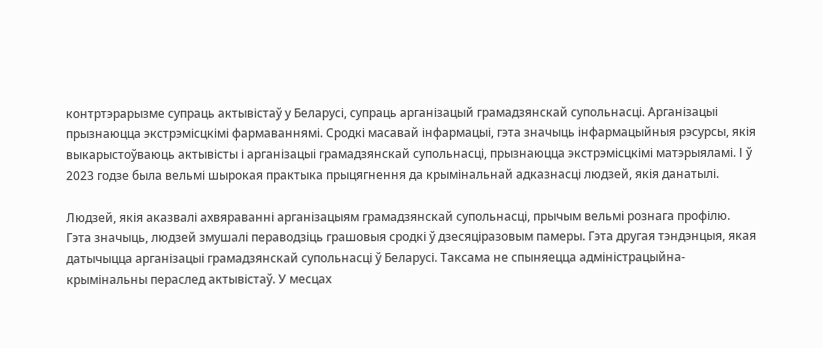контртэрарызме супраць актывістаў у Беларусі, супраць арганізацый грамадзянскай супольнасці. Арганізацыі прызнаюцца экстрэмісцкімі фармаваннямі. Сродкі масавай інфармацыі, гэта значыць інфармацыйныя рэсурсы, якія выкарыстоўваюць актывісты і арганізацыі грамадзянскай супольнасці, прызнаюцца экстрэмісцкімі матэрыяламі. І ў 2023 годзе была вельмі шырокая практыка прыцягнення да крымінальнай адказнасці людзей, якія данатылі.

Людзей, якія аказвалі ахвяраванні арганізацыям грамадзянскай супольнасці, прычым вельмі рознага профілю. Гэта значыць, людзей змушалі пераводзіць грашовыя сродкі ў дзесяціразовым памеры. Гэта другая тэндэнцыя, якая датычыцца арганізацыі грамадзянскай супольнасці ў Беларусі. Таксама не спыняецца адміністрацыйна-крымінальны пераслед актывістаў. У месцах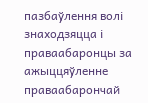пазбаўлення волі знаходзяцца і праваабаронцы за ажыццяўленне праваабарончай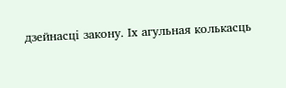дзейнасці закону. Іх агульная колькасць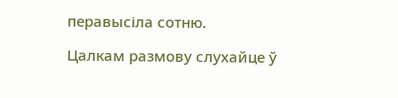перавысіла сотню.

Цалкам размову слухайце ў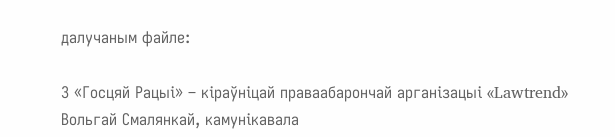далучаным файле:

З «Госцяй Рацыі» – кіраўніцай праваабарончай арганізацыі «Lawtrend» Вольгай Смалянкай, камунікавала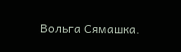Вольга Сямашка.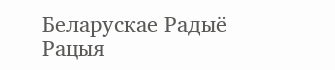Беларускае Радыё Рацыя